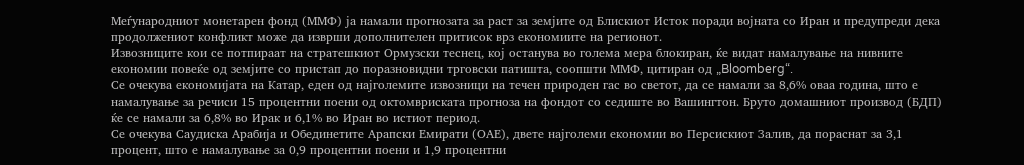Меѓународниот монетарен фонд (ММФ) ја намали прогнозата за раст за земјите од Блискиот Исток поради војната со Иран и предупреди дека продолжениот конфликт може да изврши дополнителен притисок врз економиите на регионот.
Извозниците кои се потпираат на стратешкиот Ормузски теснец, кој останува во голема мера блокиран, ќе видат намалување на нивните економии повеќе од земјите со пристап до поразновидни трговски патишта, соопшти ММФ, цитиран од „Bloomberg“.
Се очекува економијата на Катар, еден од најголемите извозници на течен природен гас во светот, да се намали за 8,6% оваа година, што е намалување за речиси 15 процентни поени од октомвриската прогноза на фондот со седиште во Вашингтон. Бруто домашниот производ (БДП) ќе се намали за 6,8% во Ирак и 6,1% во Иран во истиот период.
Се очекува Саудиска Арабија и Обединетите Арапски Емирати (ОАЕ), двете најголеми економии во Персискиот Залив, да пораснат за 3,1 процент, што е намалување за 0,9 процентни поени и 1,9 процентни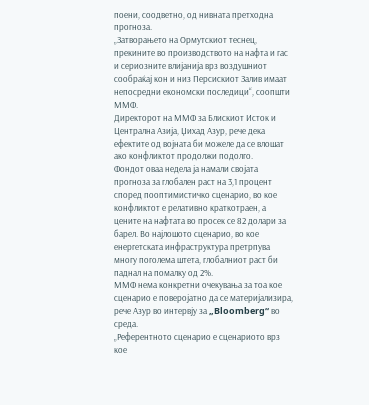поени, соодветно, од нивната претходна прогноза.
„Затворањето на Ормутскиот теснец, прекините во производството на нафта и гас и сериозните влијанија врз воздушниот сообраќај кон и низ Персискиот Залив имаат непосредни економски последици“, соопшти ММФ.
Директорот на ММФ за Блискиот Исток и Централна Азија, Џихад Азур, рече дека ефектите од војната би можеле да се влошат ако конфликтот продолжи подолго.
Фондот оваа недела ја намали својата прогноза за глобален раст на 3,1 процент според пооптимистичко сценарио, во кое конфликтот е релативно краткотраен, а цените на нафтата во просек се 82 долари за барел. Во најлошото сценарио, во кое енергетската инфраструктура претрпува многу поголема штета, глобалниот раст би паднал на помалку од 2%.
ММФ нема конкретни очекувања за тоа кое сценарио е поверојатно да се материјализира, рече Азур во интервју за „Bloomberg“ во среда.
„Референтното сценарио е сценариото врз кое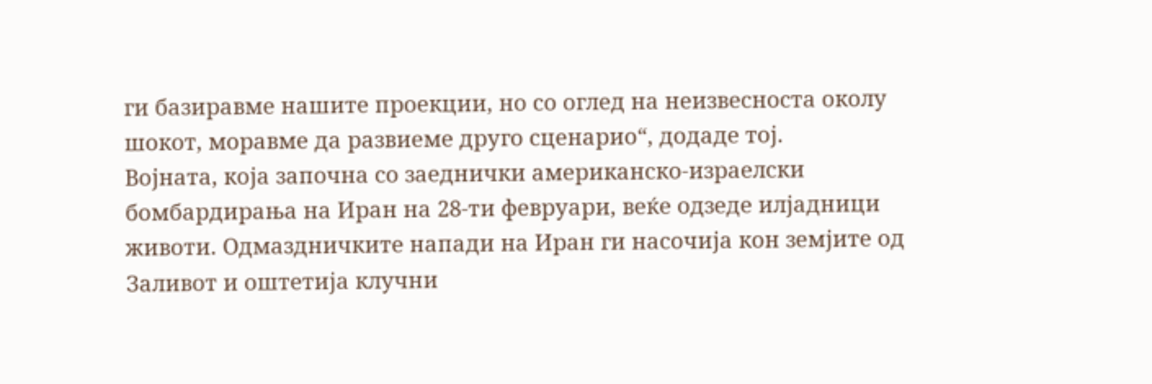ги базиравме нашите проекции, но со оглед на неизвесноста околу шокот, моравме да развиеме друго сценарио“, додаде тој.
Војната, која започна со заеднички американско-израелски бомбардирања на Иран на 28-ти февруари, веќе одзеде илјадници животи. Одмаздничките напади на Иран ги насочија кон земјите од Заливот и оштетија клучни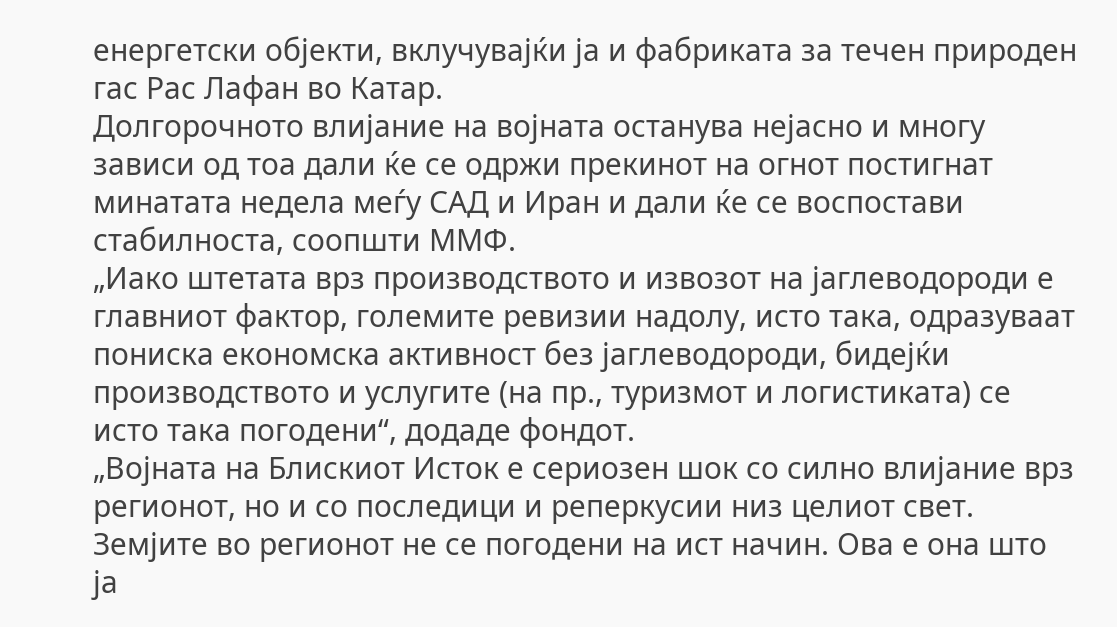енергетски објекти, вклучувајќи ја и фабриката за течен природен гас Рас Лафан во Катар.
Долгорочното влијание на војната останува нејасно и многу зависи од тоа дали ќе се одржи прекинот на огнот постигнат минатата недела меѓу САД и Иран и дали ќе се воспостави стабилноста, соопшти ММФ.
„Иако штетата врз производството и извозот на јаглеводороди е главниот фактор, големите ревизии надолу, исто така, одразуваат пониска економска активност без јаглеводороди, бидејќи производството и услугите (на пр., туризмот и логистиката) се исто така погодени“, додаде фондот.
„Војната на Блискиот Исток е сериозен шок со силно влијание врз регионот, но и со последици и реперкусии низ целиот свет. Земјите во регионот не се погодени на ист начин. Ова е она што ја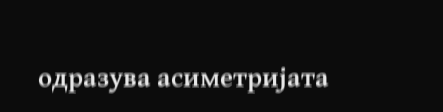одразува асиметријата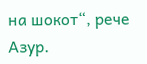на шокот“, рече Азур.